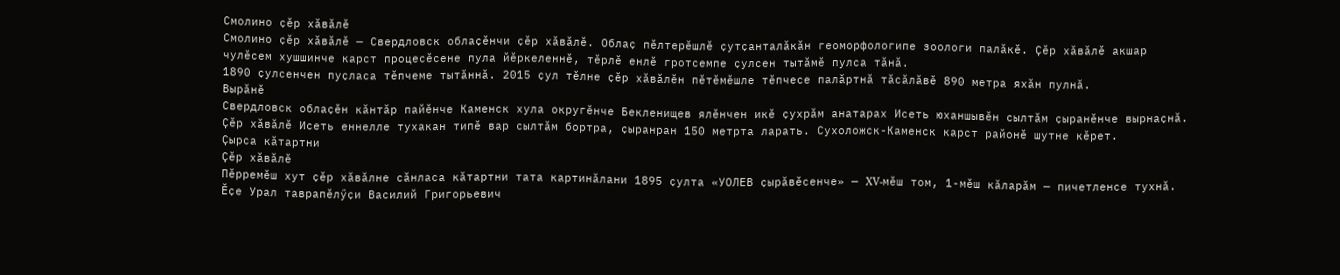Смолино ҫӗр хӑвӑлӗ
Смолино ҫӗр хӑвӑлӗ — Свердловск облаҫӗнчи ҫӗр хӑвӑлӗ. Облаҫ пӗлтерӗшлӗ ҫутҫанталӑкӑн геоморфологипе зоологи палӑкӗ. Ҫӗр хӑвӑлӗ акшар чулӗсем хушшинче карст процесӗсене пула йӗркеленнӗ, тӗрлӗ енлӗ гротсемпе ҫулсен тытӑмӗ пулса тӑнӑ.
1890 ҫулсенчен пуҫласа тӗпчеме тытӑннӑ. 2015 ҫул тӗлне ҫӗр хӑвӑлӗн пӗтӗмӗшле тӗпчесе палӑртнӑ тӑсӑлӑвӗ 890 метра яхӑн пулнӑ.
Вырӑнӗ
Свердловск облаҫӗн кӑнтӑр пайӗнче Каменск хула округӗнче Бекленищев ялӗнчен икӗ ҫухрӑм анатарах Исеть юханшывӗн сылтӑм ҫыранӗнче вырнаҫнӑ. Ҫӗр хӑвӑлӗ Исеть еннелле тухакан типӗ вар сылтӑм бортра, ҫыранран 150 метрта ларать. Сухоложск-Каменск карст районӗ шутне кӗрет.
Ҫырса кӑтартни
Ҫӗр хӑвӑлӗ
Пӗрремӗш хут ҫӗр хӑвӑлне сӑнласа кӑтартни тата картинӑлани 1895 ҫулта «УОЛЕВ ҫырӑвӗсенче» — XV-мӗш том, 1-мӗш кӑларӑм — пичетленсе тухнӑ. Ӗҫе Урал таврапӗлӳҫи Василий Григорьевич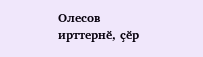Олесов ирттернӗ, ҫӗр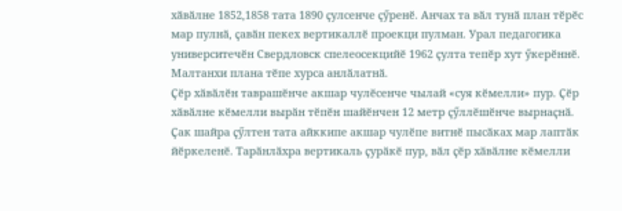хӑвӑлне 1852,1858 тата 1890 ҫулсенче ҫӳренӗ. Анчах та вӑл тунӑ план тӗрӗс мар пулнӑ, ҫавӑн пекех вертикаллӗ проекци пулман. Урал педагогика университечӗн Свердловск спелеосекцийӗ 1962 ҫулта тепӗр хут ӳкерӗннӗ. Малтанхи плана тӗпе хурса анлӑлатнӑ.
Ҫӗр хӑвӑлӗн таврашӗнче акшар чулӗсенче чылай «суя кӗмелли» пур. Ҫӗр хӑвӑлне кӗмелли вырӑн тӗпӗн шайӗнчен 12 метр ҫӳллӗшӗнче вырнаҫнӑ. Ҫак шайра ҫӳлтен тата айккипе акшар чулӗпе витнӗ пысӑках мар лаптӑк йӗркеленӗ. Тарӑнлӑхра вертикаль ҫурӑкӗ пур, вӑл ҫӗр хӑвӑлне кӗмелли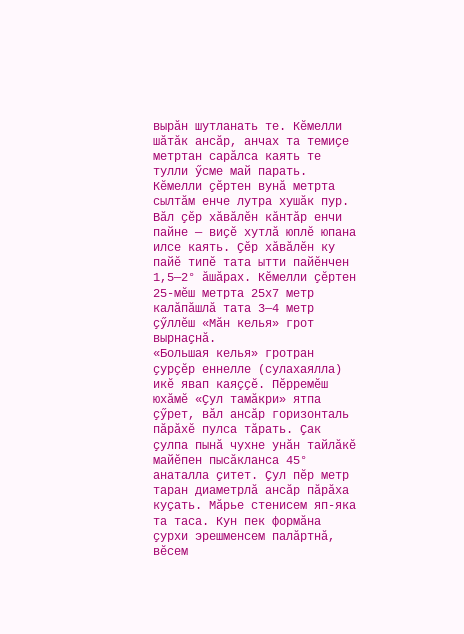вырӑн шутланать те. Кӗмелли шӑтӑк ансӑр, анчах та темиҫе метртан сарӑлса каять те тулли ӳсме май парать. Кӗмелли ҫӗртен вунӑ метрта сылтӑм енче лутра хушӑк пур. Вӑл ҫӗр хӑвӑлӗн кӑнтӑр енчи пайне — виҫӗ хутлӑ юплӗ юпана илсе каять. Ҫӗр хӑвӑлӗн ку пайӗ типӗ тата ытти пайӗнчен 1,5—2° ӑшӑрах. Кӗмелли ҫӗртен 25-мӗш метрта 25х7 метр калӑпӑшлӑ тата 3—4 метр ҫӳллӗш «Мӑн келья» грот вырнаҫнӑ.
«Большая келья» гротран ҫурҫӗр еннелле (сулахаялла) икӗ явап каяҫҫӗ. Пӗрремӗш юхӑмӗ «Ҫул тамӑкри» ятпа ҫӳрет, вӑл ансӑр горизонталь пӑрӑхӗ пулса тӑрать. Ҫак ҫулпа пынӑ чухне унӑн тайлӑкӗ майӗпен пысӑкланса 45° анаталла ҫитет. Ҫул пӗр метр таран диаметрлӑ ансӑр пӑрӑха куҫать. Мӑрье стенисем яп-яка та таса. Кун пек формӑна ҫурхи эрешменсем палӑртнӑ, вӗсем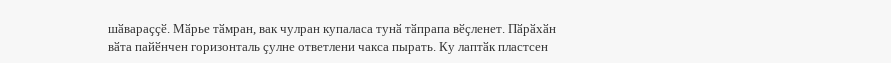шӑвараҫҫӗ. Мӑрье тӑмран, вак чулран купаласа тунӑ тӑпрапа вӗҫленет. Пӑрӑхӑн вӑта пайӗнчен горизонталь ҫулне ответлени чакса пырать. Ку лаптӑк пластсен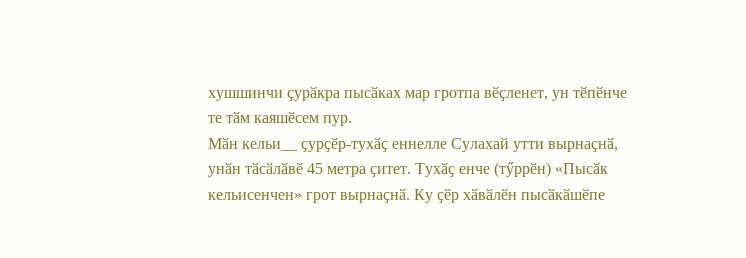хушшинчи ҫурӑкра пысӑках мар гротпа вӗҫленет, ун тӗпӗнче те тӑм каяшӗсем пур.
Мӑн кельи__ ҫурҫӗр-тухӑҫ еннелле Сулахай утти вырнаҫнӑ, унӑн тӑсӑлӑвӗ 45 метра ҫитет. Тухӑҫ енче (тӳррӗн) «Пысӑк кельисенчен» грот вырнаҫнӑ. Ку ҫӗр хӑвӑлӗн пысӑкӑшӗпе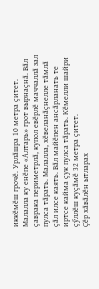иккӗмӗш грочӗ. Урлӑшра 10 метра ҫитет. Малалла ку енӗпе «Алтарь» грот вырнаҫнӑ. Вӑл ҫаврака периметрлӑ, купол евӗрлӗ маччаллӑ зал пулса тӑрать. Малалла, хӗвеланӑҫнелле тӑмлӑ ҫӑл илсе каять. Вӑл майӗпен ансӑрланать те иртсе кайма ҫук пулса тӑрать. Кӗмелли шайри ҫӳллӗш куҫӑмӗ 32 метра ҫитет.
Ҫӗр хӑвӑлӗн ытларах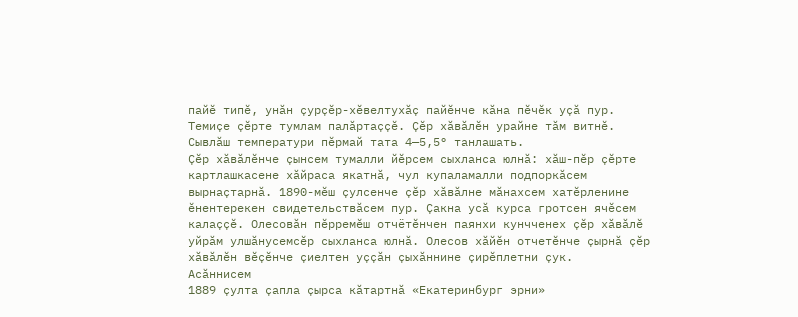пайӗ типӗ, унӑн ҫурҫӗр-хӗвелтухӑҫ пайӗнче кӑна пӗчӗк уҫӑ пур. Темиҫе ҫӗрте тумлам палӑртаҫҫӗ. Ҫӗр хӑвӑлӗн урайне тӑм витнӗ. Сывлӑш температури пӗрмай тата 4—5,5° танлашать.
Ҫӗр хӑвӑлӗнче ҫынсем тумалли йӗрсем сыхланса юлнӑ: хӑш-пӗр ҫӗрте картлашкасене хӑйраса якатнӑ, чул купаламалли подпоркӑсем вырнаҫтарнӑ. 1890-мӗш ҫулсенче ҫӗр хӑвӑлне мӑнахсем хатӗрленине ӗнентерекен свидетельствӑсем пур. Ҫакна усӑ курса гротсен ячӗсем калаҫҫӗ. Олесовӑн пӗрремӗш отчётӗнчен паянхи кунчченех ҫӗр хӑвӑлӗ уйрӑм улшӑнусемсӗр сыхланса юлнӑ. Олесов хӑйӗн отчетӗнче ҫырнӑ ҫӗр хӑвӑлӗн вӗҫӗнче ҫиелтен уҫҫӑн ҫыхӑннине ҫирӗплетни ҫук.
Асӑннисем
1889 ҫулта ҫапла ҫырса кӑтартнӑ «Екатеринбург эрни»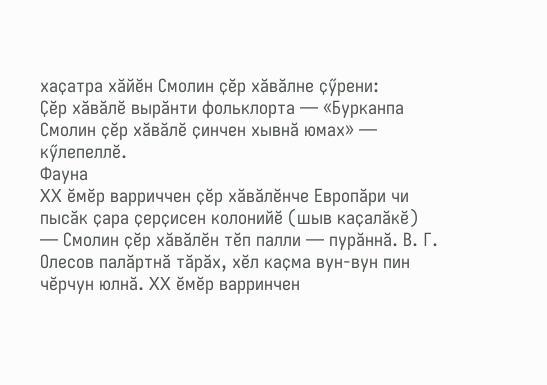хаҫатра хӑйӗн Смолин ҫӗр хӑвӑлне ҫӳрени:
Ҫӗр хӑвӑлӗ вырӑнти фольклорта — «Бурканпа Смолин ҫӗр хӑвӑлӗ ҫинчен хывнӑ юмах» — кӳлепеллӗ.
Фауна
XX ӗмӗр варриччен ҫӗр хӑвӑлӗнче Европӑри чи пысӑк ҫара ҫерҫисен колонийӗ (шыв каҫалӑкӗ) — Смолин ҫӗр хӑвӑлӗн тӗп палли — пурӑннӑ. В. Г. Олесов палӑртнӑ тӑрӑх, хӗл каҫма вун-вун пин чӗрчун юлнӑ. XX ӗмӗр варринчен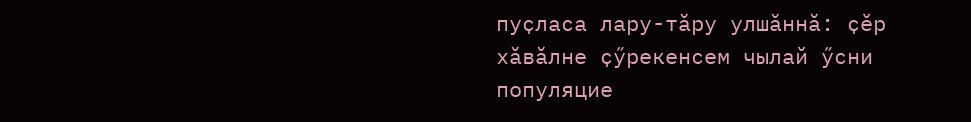пуҫласа лару-тӑру улшӑннӑ: ҫӗр хӑвӑлне ҫӳрекенсем чылай ӳсни популяцие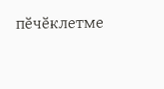пӗчӗклетме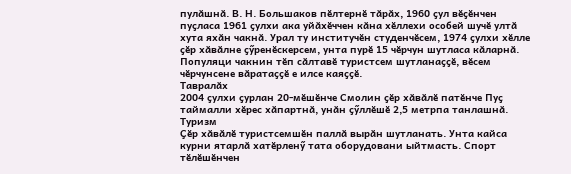пулӑшнӑ. В. Н. Большаков пӗлтернӗ тӑрӑх, 1960 ҫул вӗҫӗнчен пуҫласа 1961 ҫулхи ака уйӑхӗччен кӑна хӗллехи особей шучӗ ултӑ хута яхӑн чакнӑ. Урал ту институчӗн студенчӗсем, 1974 ҫулхи хӗлле ҫӗр хӑвӑлне ҫӳренӗскерсем, унта пурӗ 15 чӗрчун шутласа кӑларнӑ. Популяци чакнин тӗп сӑлтавӗ туристсем шутланаҫҫӗ, вӗсем чӗрчунсене вӑратаҫҫӗ е илсе каяҫҫӗ.
Тавралӑх
2004 ҫулхи ҫурлан 20-мӗшӗнче Смолин ҫӗр хӑвӑлӗ патӗнче Пуҫ таймалли хӗрес хӑпартнӑ, унӑн ҫӳллӗшӗ 2,5 метрпа танлашнӑ.
Туризм
Ҫӗр хӑвӑлӗ туристсемшӗн паллӑ вырӑн шутланать. Унта кайса курни ятарлӑ хатӗрленӳ тата оборудовани ыйтмасть. Спорт тӗлӗшӗнчен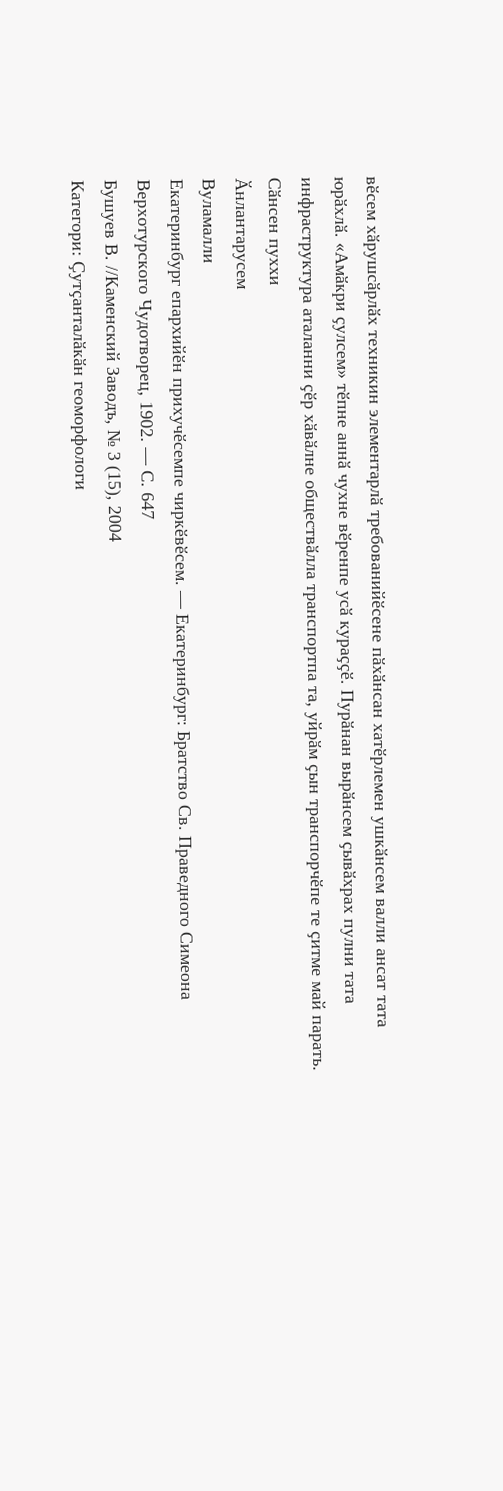вӗсем хӑрушсӑрлӑх техникин элементарлӑ требованийӗсене пӑхӑнсан хатӗрлемен ушкӑнсем валли ансат тата юрӑхлӑ. «Амӑкри ҫулсем» тӗпне аннӑ чухне вӗренпе усӑ кураҫҫӗ. Пурӑнан вырӑнсем ҫывӑхрах пулни тата инфраструктура аталанни ҫӗр хӑвӑлне обществӑлла транспортпа та, уйрӑм ҫын транспорчӗпе те ҫитме май парать.
Сӑнсен пуххи
Ӑнлантарусем
Вуламалли
Екатеринбург епархийӗн прихучӗсемпе чиркӗвӗсем. — Екатеринбург: Братство Св. Праведного Симеона Верхотурского Чудотворец, 1902. — С. 647
Бушуев В. //Каменский Заводъ, № 3 (15), 2004
Категори: Ҫутҫанталӑкӑн геоморфологи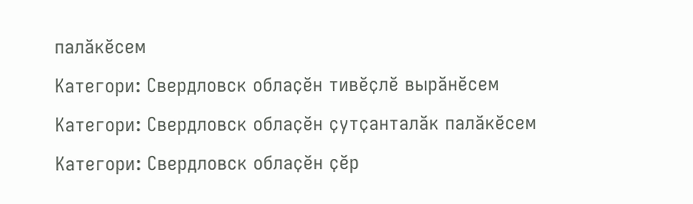палӑкӗсем
Категори: Свердловск облаҫӗн тивӗҫлӗ вырӑнӗсем
Категори: Свердловск облаҫӗн ҫутҫанталӑк палӑкӗсем
Категори: Свердловск облаҫӗн ҫӗр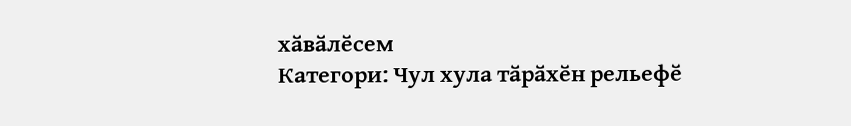хӑвӑлӗсем
Категори: Чул хула тӑрӑхӗн рельефӗ